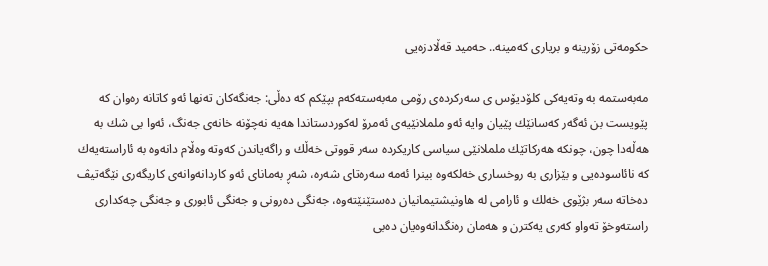حكومه‌تی زۆرینه‌ و بریاری كه‌مینه‌.. حه‌مید قه‌ڵادزه‌یی

مه‌به‌ستمه‌ به‌ وته‌یه‌كی كلۆدیۆس ی سه‌ركرده‌ی رۆمی مه‌به‌سته‌كه‌م بپێكم كه‌ ده‌ڵی: جه‌نگه‌كان ته‌نها ئه‌و كاتانه‌ ره‌وان كه‌ پێویست بن ئه‌گه‌ر كه‌سانێك پێیان وایه‌ ئه‌و ململانێیه‌ی ئه‌مرۆ له‌كوردستاندا هه‌یه‌ نه‌چۆنه‌ خانه‌ی جه‌نگ، ئه‌وا بی شك به‌ هه‌ڵه‌دا چون، چونكه‌ هه‌ركاتێك ململانێی سیاسی كاریكرده‌ سه‌ر قووتی خه‌ڵك و راگه‌یاندن كه‌وته‌ وه‌ڵام دانه‌وه‌ به‌ ئاراسته‌یه‌ك كه‌ نائاسوده‌یی و بێزاری به‌ روخساری خه‌لكه‌وه‌ بینرا ئه‌مه‌ سه‌ره‌تای شه‌ره‌، شه‌ڕ به‌مانای ئه‌و كاردانه‌وانه‌ی كاریگه‌ری نێگه‌تیڤ ده‌خاته‌ سه‌ر بژێوی خه‌لك و ئارامی له‌ هاونیشتیمانیان ده‌ستێنێته‌وه‌، جه‌نگی ده‌رونی و جه‌نگی ئابوری و جه‌نگی چه‌كداری راسته‌وخۆ ته‌واو كه‌ری یه‌كترن و هه‌مان ره‌نگدانه‌وه‌یان ده‌بی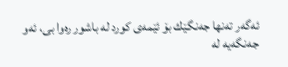ئه‌گه‌ر ته‌نها جه‌نگێك بۆ ئێمه‌ی كورد له‌ باشور ره‌وا بی، ئه‌و جه‌نگه‌یه‌ له‌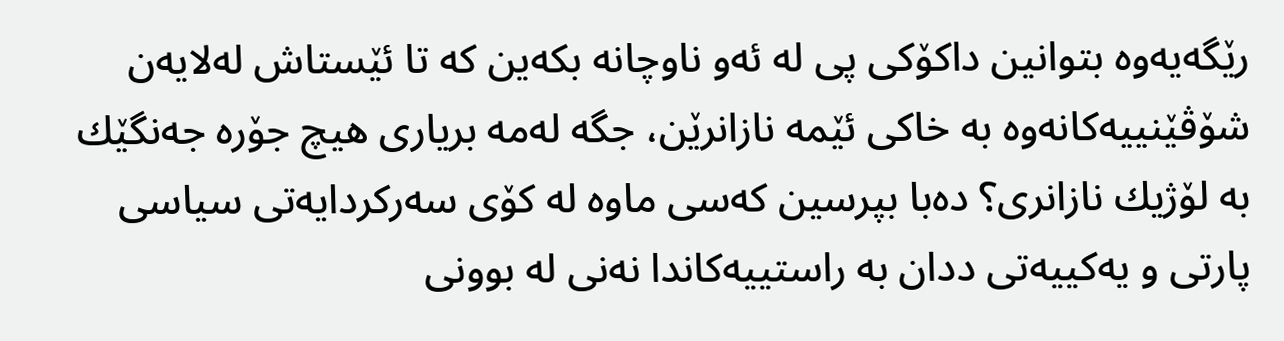رێگه‌یه‌وه‌ بتوانین داكۆكی پی له‌ ئه‌و ناوچانه‌ بكه‌ین كه‌ تا ئێستاش له‌لایه‌ن شۆڤێنییه‌كانه‌وه‌ به‌ خاكی ئێمه‌ نازانرێن، جگه‌ له‌مه‌ بریاری هیچ جۆره‌ جه‌نگێك به‌ لۆژیك نازانری؟ ده‌با بپرسین كه‌سی ماوه‌ له‌ كۆی سه‌ركردایه‌تی سیاسی پارتی و یه‌كییه‌تی ددان به‌ راستییه‌كاندا نه‌نی له‌ بوونی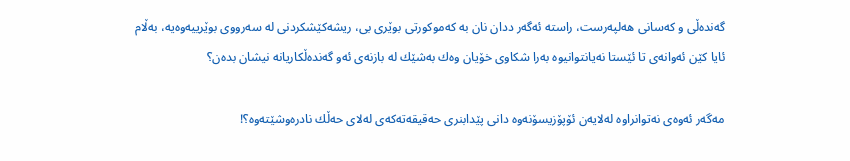گه‌نده‌ڵی و كه‌سانی هه‌لپه‌رست، راسته‌ ئه‌گه‌ر ددان نان به‌ كه‌موكورتی بوێری بی، ریشه‌كێشكردنی له‌ سه‌رووی بوێرییه‌وه‌یه‌، به‌ڵام ئایا كێن ئه‌وانه‌ی تا ئێستا نه‌یانتوانیوه‌ به‌را شكاوی خۆیان وه‌ك به‌شێك له‌ بازنه‌ی ئه‌و گه‌نده‌ڵكاریانه‌ نیشان بده‌ن؟

مه‌گه‌ر ئه‌وه‌ی نه‌توانراوه‌ له‌لایه‌ن ئۆپۆزیسۆنه‌وه‌ دانی پێدابنری حه‌قیقه‌ته‌كه‌ی له‌لای حه‌ڵك نادره‌وشێته‌وه‌؟!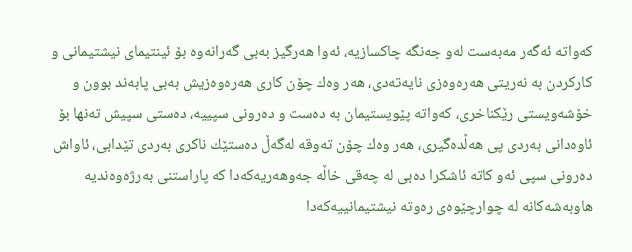كه‌واته‌ ئه‌گه‌ر مه‌به‌ست له‌و جه‌نگه‌ چاكسازیه‌، ئه‌وا هه‌رگیز به‌بی گه‌رانه‌وه‌ بۆ ئینتیمای نیشتیمانی و كاركردن به‌ نه‌ریتی هه‌ره‌وه‌زی نایه‌ته‌دی، هه‌ر وه‌ك چۆن كاری هه‌ره‌وه‌زیش به‌بی پابه‌ند بوون و خۆشه‌ویستی رێكناخری، كه‌واته‌ پێویستیمان به‌ ده‌ست و ده‌رونی سپییه‌، ده‌ستی سپیش ته‌نها بۆ ئاوه‌دانی به‌ردی پی هه‌ڵده‌گیری، هه‌ر وه‌ك چۆن ته‌وقه‌ له‌گه‌ڵ ده‌ستێك ناكری به‌ردی تێدابی، ئاواش ده‌رونی سپی ئه‌و كاته‌ ئاشكرا ده‌بی له‌ چه‌قی خاڵه‌ جه‌وهه‌ریه‌كه‌دا كه‌ پاراستنی به‌رژه‌وه‌ندیه‌ هاوبه‌شه‌كانه‌ له‌ چوارچێوه‌ی ره‌وته‌ نیشتیمانییه‌كه‌دا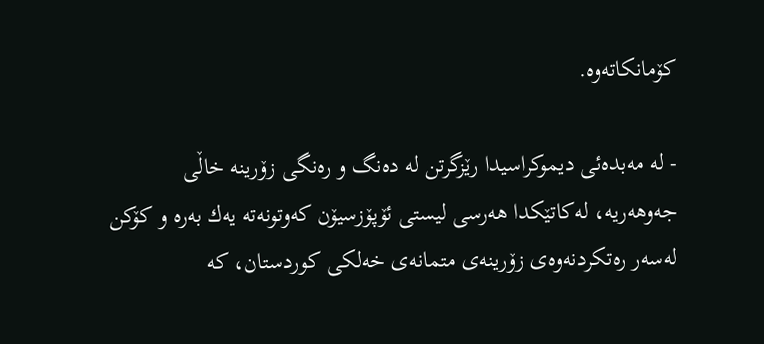كۆمانكاته‌وه‌.

- له‌ مه‌بده‌ئی دیموكراسیدا رێزگرتن له‌ ده‌نگ و ره‌نگی زۆرینه‌ خاڵی جه‌وهه‌ریه‌، له‌كاتێكدا هه‌رسی لیستی ئۆپۆزسیۆن كه‌وتونه‌ته‌ یه‌ك به‌ره‌ و كۆكن له‌سه‌ر ره‌تكردنه‌وه‌ی زۆرینه‌ی متمانه‌ی خه‌لكی كوردستان، كه‌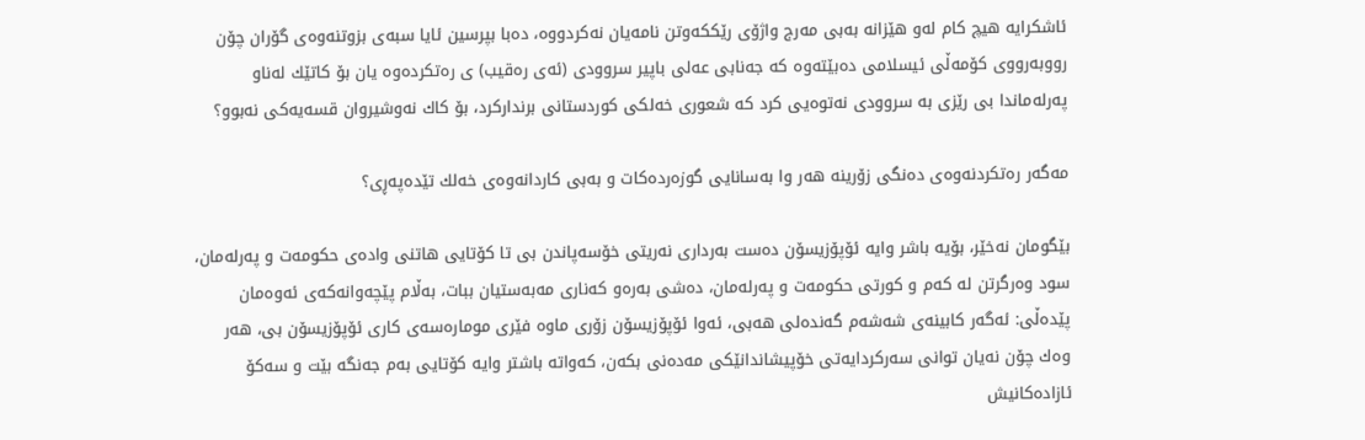ئاشكرایه‌ هیچ كام له‌و هێزانه‌ به‌بی مه‌رج واژۆی رێككه‌وتن نامه‌یان نه‌كردووه‌، ده‌با بپرسین ئایا سبه‌ی بزوتنه‌وه‌ی گۆران چۆن رووبه‌رووی كۆمه‌ڵی ئیسلامی ده‌بێته‌وه‌ كه‌ جه‌نابی عه‌لی باپیر سروودی (ئه‌ی ره‌قیب) ی ره‌تكرده‌وه‌ یان بۆ كاتێك له‌ناو په‌رله‌ماندا بی رێزی به‌ سروودی نه‌توه‌یی كرد كه‌ شعوری خه‌لكی كوردستانی برنداركرد، بۆ كاك نه‌وشیروان قسه‌یه‌كی نه‌بوو؟

مه‌گه‌ر ره‌تكردنه‌وه‌ی ده‌نگی زۆرینه‌ هه‌ر وا به‌سانایی گوزه‌رده‌كات و به‌بی كاردانه‌وه‌ی خه‌لك تێده‌په‌ڕی؟

بێگومان نه‌خێر، بۆیه‌ باشر وایه‌ ئۆپۆزیسۆن ده‌ست به‌رداری نه‌ریتی خۆسه‌پاندن بی تا كۆتایی هاتنی واده‌ی حكومه‌ت و په‌رله‌مان، سود وه‌رگرتن له‌ كه‌م و كورتی حكومه‌ت و په‌رله‌مان، ده‌شی به‌ره‌و كه‌ناری مه‌به‌ستیان ببات، به‌ڵام پێچه‌وانه‌كه‌ی ئه‌وه‌مان پێده‌ڵی: ئه‌گه‌ر كابینه‌ی شه‌شه‌م گه‌نده‌لی هه‌بی، ئه‌وا ئۆپۆزیسۆن زۆری ماوه‌ فێری موماره‌سه‌ی كاری ئۆپۆزیسۆن بی، هه‌ر وه‌ك چۆن نه‌یان توانی سه‌ركردایه‌تی خۆپیشاندانێكی مه‌ده‌نی بكه‌ن، كه‌واته‌ باشتر وایه‌ كۆتایی به‌م جه‌نگه‌ بێت و سه‌كۆ ئازاده‌كانیش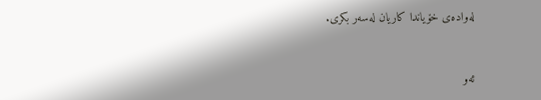له‌واده‌ی خۆیاندا كاریان له‌سه‌ر بكری.


ئه‌و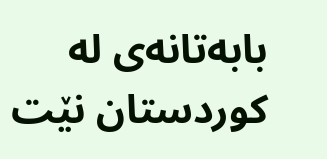بابه‌تانه‌ی له‌ کوردستان نێت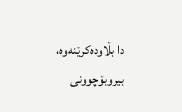دا بڵاوده‌کرێنه‌وه‌، بیروبۆچوونی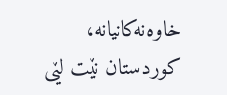خاوه‌نه‌کانیانه‌، کوردستان نێت لێی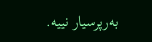به‌رپرسیار نییه‌.